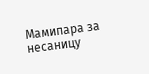Мамипара за несаницу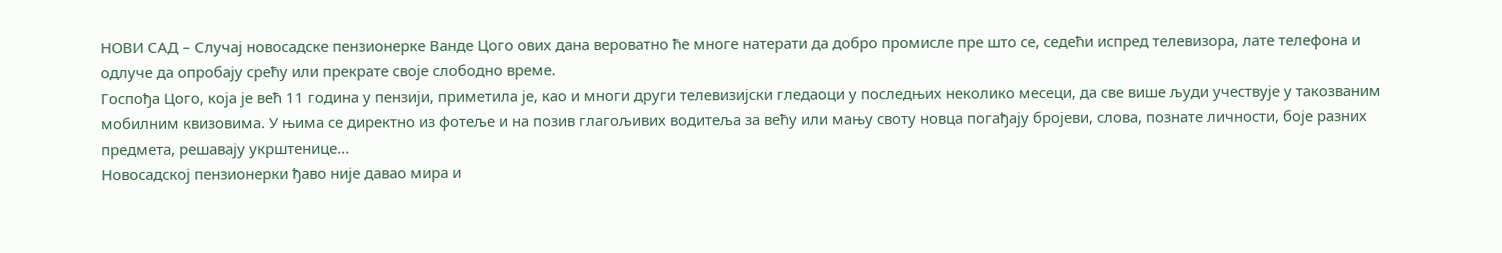НОВИ САД – Случај новосадске пензионерке Ванде Цого ових дана вероватно ће многе натерати да добро промисле пре што се, седећи испред телевизора, лате телефона и одлуче да опробају срећу или прекрате своје слободно време.
Госпођа Цого, која је већ 11 година у пензији, приметила је, као и многи други телевизијски гледаоци у последњих неколико месеци, да све више људи учествује у такозваним мобилним квизовима. У њима се директно из фотеље и на позив глагољивих водитеља за већу или мању своту новца погађају бројеви, слова, познате личности, боје разних предмета, решавају укрштенице...
Новосадској пензионерки ђаво није давао мира и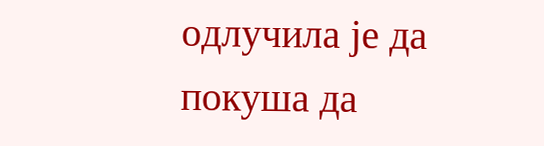одлучила је да покуша да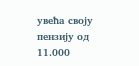увећа своју пензију од 11.000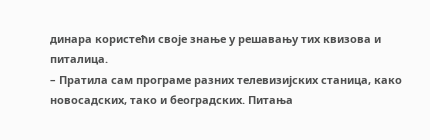динара користећи своје знање у решавању тих квизова и питалица.
– Пратила сам програме разних телевизијских станица, како новосадских, тако и београдских. Питања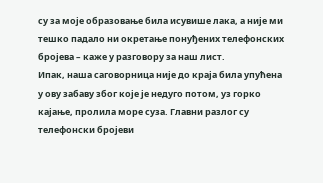су за моје образовање била исувише лака, а није ми тешко падало ни окретање понуђених телефонских бројева – каже у разговору за наш лист.
Ипак, наша саговорница није до краја била упућена у ову забаву због које је недуго потом, уз горко кајање, пролила море суза. Главни разлог су телефонски бројеви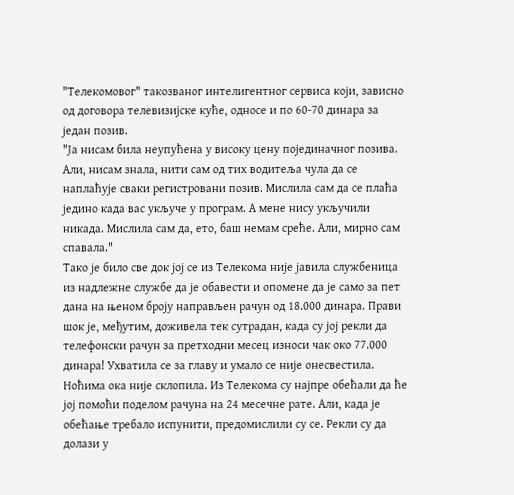"Телекомовог" такозваног интелигентног сервиса који, зависно од договора телевизијске куће, односе и по 60-70 динара за један позив.
"Ја нисам била неупућена у високу цену појединачног позива. Али, нисам знала, нити сам од тих водитеља чула да се наплаћује сваки регистровани позив. Мислила сам да се плаћа једино када вас укључе у програм. А мене нису укључили никада. Мислила сам да, ето, баш немам среће. Али, мирно сам спавала."
Тако је било све док јој се из Телекома није јавила службеница из надлежне службе да је обавести и опомене да је само за пет дана на њеном броју направљен рачун од 18.000 динара. Прави шок је, међутим, доживела тек сутрадан, када су јој рекли да телефонски рачун за претходни месец износи чак око 77.000 динара! Ухватила се за главу и умало се није онесвестила. Ноћима ока није склопила. Из Телекома су најпре обећали да ће јој помоћи поделом рачуна на 24 месечне рате. Али, када је обећање требало испунити, предомислили су се. Рекли су да долази у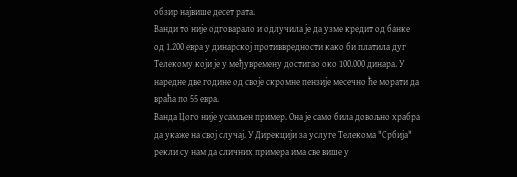обзир највише десет рата.
Ванди то није одговарало и одлучила је да узме кредит од банке од 1.200 евра у динарској противвредности како би платила дуг Телекому који је у међувремену достигао око 100.000 динара. У наредне две године од своје скромне пензије месечно ће морати да враћа по 55 евра.
Ванда Цого није усамљен пример. Она је само била довољно храбра да укаже на свој случај. У Дирекцији за услуге Телекома "Србија" рекли су нам да сличних примера има све више у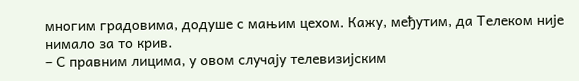многим градовима, додуше с мањим цехом. Кажу, међутим, да Телеком није нимало за то крив.
– С правним лицима, у овом случају телевизијским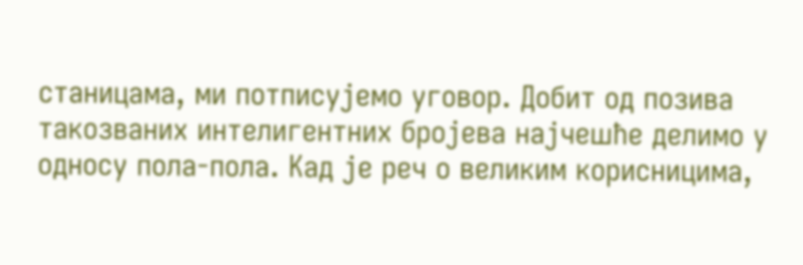станицама, ми потписујемо уговор. Добит од позива такозваних интелигентних бројева најчешће делимо у односу пола-пола. Кад је реч о великим корисницима,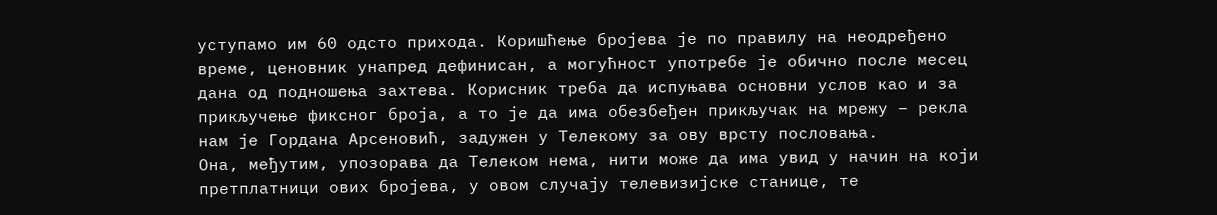уступамо им 60 одсто прихода. Коришћење бројева је по правилу на неодређено време, ценовник унапред дефинисан, а могућност употребе је обично после месец дана од подношења захтева. Корисник треба да испуњава основни услов као и за прикључење фиксног броја, а то је да има обезбеђен прикључак на мрежу – рекла нам је Гордана Арсеновић, задужен у Телекому за ову врсту пословања.
Она, међутим, упозорава да Телеком нема, нити може да има увид у начин на који претплатници ових бројева, у овом случају телевизијске станице, те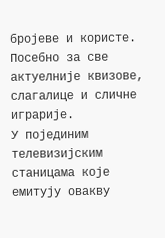бројеве и користе. Посебно за све актуелније квизове, слагалице и сличне играрије.
У појединим телевизијским станицама које емитују овакву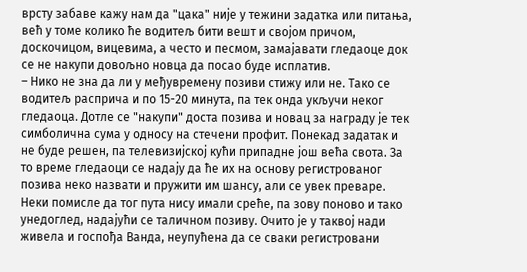врсту забаве кажу нам да "цака" није у тежини задатка или питања, већ у томе колико ће водитељ бити вешт и својом причом, доскочицом, вицевима, а често и песмом, замајавати гледаоце док се не накупи довољно новца да посао буде исплатив.
– Нико не зна да ли у међувремену позиви стижу или не. Тако се водитељ расприча и по 15-20 минута, па тек онда укључи неког гледаоца. Дотле се "накупи" доста позива и новац за награду је тек симболична сума у односу на стечени профит. Понекад задатак и не буде решен, па телевизијској кући припадне још већа свота. За то време гледаоци се надају да ће их на основу регистрованог позива неко назвати и пружити им шансу, али се увек преваре. Неки помисле да тог пута нису имали среће, па зову поново и тако унедоглед, надајући се таличном позиву. Очито је у таквој нади живела и госпођа Ванда, неупућена да се сваки регистровани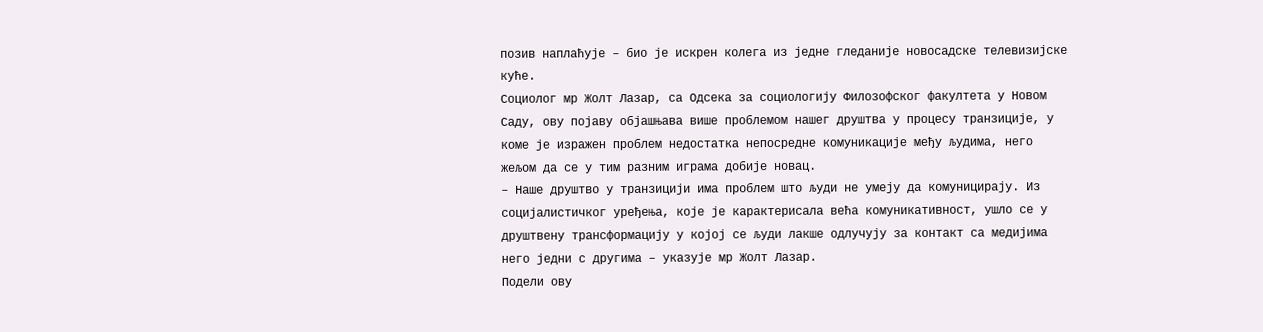позив наплаћује – био је искрен колега из једне гледаније новосадске телевизијске куће.
Социолог мр Жолт Лазар, са Одсека за социологију Филозофског факултета у Новом Саду, ову појаву објашњава више проблемом нашег друштва у процесу транзиције, у коме је изражен проблем недостатка непосредне комуникације међу људима, него жељом да се у тим разним играма добије новац.
– Наше друштво у транзицији има проблем што људи не умеју да комуницирају. Из социјалистичког уређења, које је карактерисала већа комуникативност, ушло се у друштвену трансформацију у којој се људи лакше одлучују за контакт са медијима него једни с другима – указује мр Жолт Лазар.
Подели ову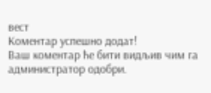вест
Комeнтар успeшно додат!
Ваш комeнтар ћe бити видљив чим га администратор одобри.